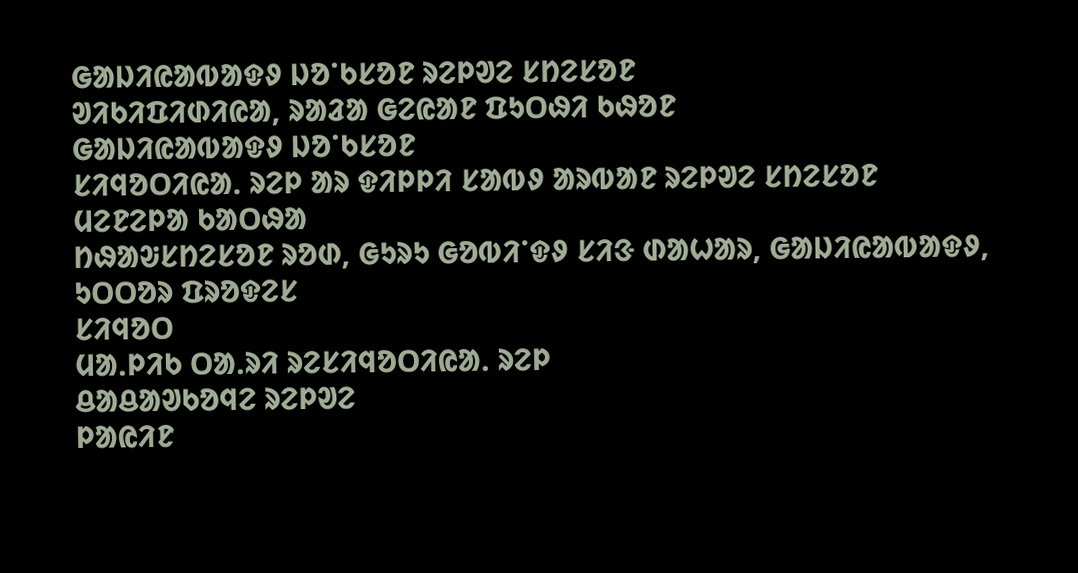ᱜᱟᱡᱤᱭᱟᱵᱟᱫᱽ ᱡᱚᱸᱠᱥᱚᱱ ᱨᱮᱞᱣᱮ ᱥᱴᱮᱥᱚᱱ
ᱣᱤᱠᱤᱯᱤᱰᱤᱭᱟ, ᱨᱟᱲᱟ ᱜᱮᱭᱟᱱ ᱯᱩᱛᱷᱤ ᱠᱷᱚᱱ
ᱜᱟᱡᱤᱭᱟᱵᱟᱫᱽ ᱡᱚᱸᱠᱥᱚᱱ
ᱥᱤᱧᱚᱛᱤᱭᱟᱹ ᱨᱮᱞ ᱟᱨ ᱫᱤᱞᱞᱤ ᱥᱟᱵᱽ ᱟᱨᱵᱟᱱ ᱨᱮᱞᱣᱮ ᱥᱴᱮᱥᱚᱱ
ᱢᱮᱱᱮᱞᱟ ᱠᱟᱛᱷᱟ
ᱴᱷᱟᱶᱥᱴᱮᱥᱚᱱ ᱨᱚᱰ, ᱜᱩᱨᱩ ᱜᱚᱵᱤᱸᱫᱽ ᱥᱤᱝ ᱰᱟᱦᱟᱨ, ᱜᱟᱡᱤᱭᱟᱵᱟᱫᱽ, ᱩᱛᱛᱚᱨ ᱯᱨᱚᱫᱮᱥ
ᱥᱤᱧᱚᱛ
ᱢᱟᱹᱞᱤᱠ ᱛᱟᱹᱨᱤ ᱨᱮᱥᱤᱧᱚᱛᱤᱭᱟᱹ ᱨᱮᱞ
ᱪᱟᱪᱟᱣᱠᱚᱧᱮ ᱨᱮᱞᱣᱮ
ᱞᱟᱭᱤᱱ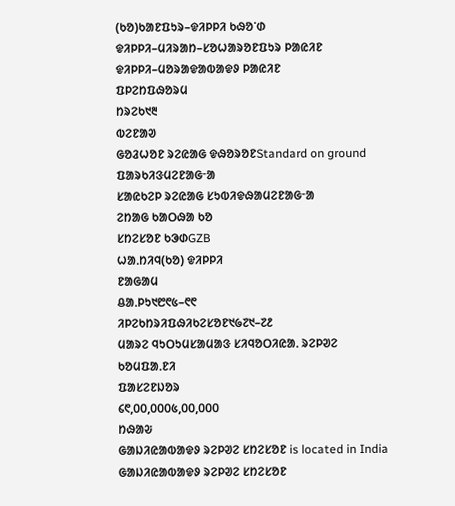(ᱠᱚ)ᱠᱟᱱᱯᱩᱨ–ᱫᱤᱞᱞᱤ ᱠᱷᱚᱸᱰ
ᱫᱤᱞᱞᱤ–ᱢᱤᱨᱟᱴ–ᱥᱚᱦᱟᱨᱚᱱᱯᱩᱨ ᱞᱟᱭᱤᱱ
ᱫᱤᱞᱞᱤ–ᱢᱚᱨᱟᱫᱟᱵᱟᱫᱽ ᱞᱟᱭᱤᱱ
ᱯᱞᱮᱴᱯᱷᱚᱨᱢ
ᱴᱨᱮᱠ᱑᱓
ᱵᱮᱱᱟᱣ
ᱜᱚᱲᱦᱚᱱ ᱨᱮᱭᱟᱜ ᱫᱷᱚᱨᱚᱱStandard on ground
ᱯᱟᱨᱠᱤᱝᱢᱮᱱᱟᱜᱼᱟ
ᱥᱟᱭᱠᱮᱞ ᱨᱮᱭᱟᱜ ᱥᱩᱵᱤᱫᱷᱟᱢᱮᱱᱟᱜᱼᱟ
ᱮᱴᱟᱜ ᱠᱟᱛᱷᱟ ᱠᱚ
ᱥᱴᱮᱥᱚᱱ ᱠᱳᱰGZB
ᱦᱟᱹᱴᱤᱧ(ᱠᱚ) ᱫᱤᱞᱞᱤ
ᱱᱟᱜᱟᱢ
ᱪᱟᱹᱞᱩ᱑᱘᱖᱕–᱖᱖
ᱤᱞᱮᱠᱴᱨᱤᱯᱷᱤᱠᱮᱥᱚᱱ᱑᱙᱗᱑–᱗᱒
ᱢᱟᱨᱮ ᱧᱩᱛᱩᱢᱥᱟᱢᱟᱝ ᱥᱤᱧᱚᱛᱤᱭᱟᱹ ᱨᱮᱞᱣᱮ ᱠᱚᱢᱯᱟᱹᱱᱤ
ᱯᱟᱥᱮᱱᱡᱚᱨ
᱔᱖,᱐᱐,᱐᱐᱐᱕,᱐᱐,᱐᱐᱐
ᱴᱷᱟᱶ
ᱜᱟᱡᱤᱭᱟᱵᱟᱫᱽ ᱨᱮᱞᱣᱮ ᱥᱴᱮᱥᱚᱱ is located in India
ᱜᱟᱡᱤᱭᱟᱵᱟᱫᱽ ᱨᱮᱞᱣᱮ ᱥᱴᱮᱥᱚᱱ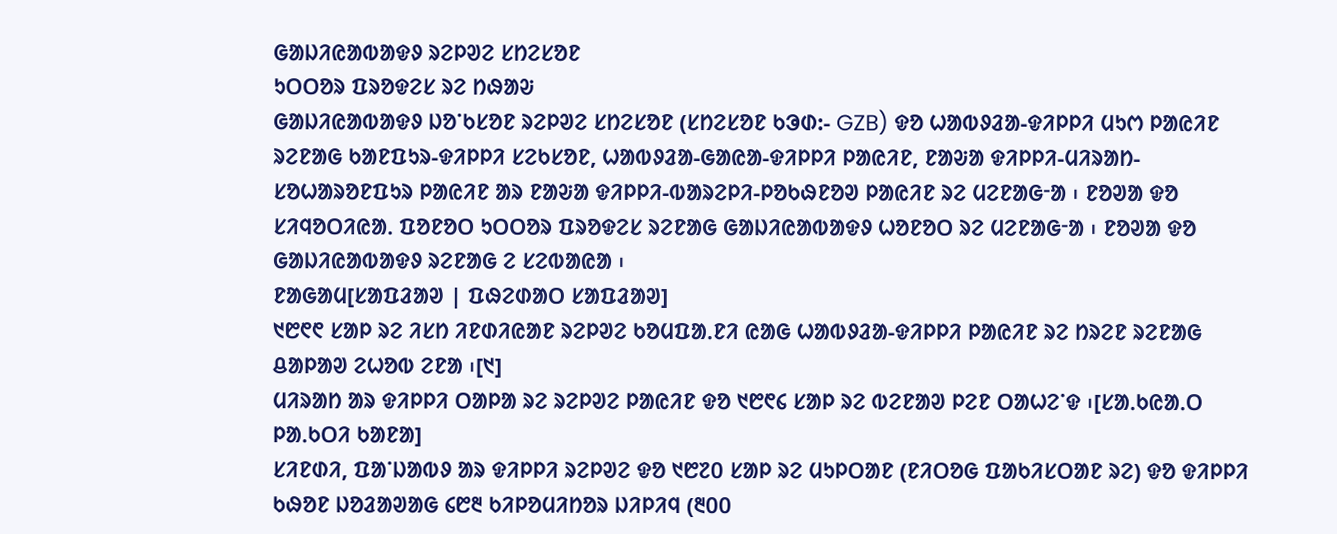ᱜᱟᱡᱤᱭᱟᱵᱟᱫᱽ ᱨᱮᱞᱣᱮ ᱥᱴᱮᱥᱚᱱ
ᱩᱛᱛᱚᱨ ᱯᱨᱚᱫᱮᱥ ᱨᱮ ᱴᱷᱟᱶ
ᱜᱟᱡᱤᱭᱟᱵᱟᱫᱽ ᱡᱚᱸᱠᱥᱚᱱ ᱨᱮᱞᱣᱮ ᱥᱴᱮᱥᱚᱱ (ᱥᱴᱮᱥᱚᱱ ᱠᱳᱰ:- GZB) ᱫᱚ ᱦᱟᱵᱽᱲᱟ-ᱫᱤᱞᱞᱤ ᱢᱩᱬ ᱞᱟᱭᱤᱱ ᱨᱮᱱᱟᱜ ᱠᱟᱱᱯᱩᱨ-ᱫᱤᱞᱞᱤ ᱥᱮᱠᱥᱚᱱ, ᱦᱟᱵᱽᱲᱟ-ᱜᱟᱭᱟ-ᱫᱤᱞᱞᱤ ᱞᱟᱭᱤᱱ, ᱱᱟᱶᱟ ᱫᱤᱞᱞᱤ-ᱢᱤᱨᱟᱴ-ᱥᱚᱦᱟᱨᱚᱱᱯᱩᱨ ᱞᱟᱭᱤᱱ ᱟᱨ ᱱᱟᱶᱟ ᱫᱤᱞᱞᱤ-ᱵᱟᱨᱮᱞᱤ-ᱞᱚᱠᱷᱱᱚᱣ ᱞᱟᱭᱤᱱ ᱨᱮ ᱢᱮᱱᱟᱜᱼᱟ ᱾ ᱱᱚᱣᱟ ᱫᱚ ᱥᱤᱧᱚᱛᱤᱭᱟᱹ ᱯᱚᱱᱚᱛ ᱩᱛᱛᱚᱨ ᱯᱨᱚᱫᱮᱥ ᱨᱮᱱᱟᱜ ᱜᱟᱡᱤᱭᱟᱵᱟᱫᱽ ᱦᱚᱱᱚᱛ ᱨᱮ ᱢᱮᱱᱟᱜᱼᱟ ᱾ ᱱᱚᱣᱟ ᱫᱚ ᱜᱟᱡᱤᱭᱟᱵᱟᱫᱽ ᱨᱮᱱᱟᱜ ᱮ ᱥᱮᱵᱟᱭᱟ ᱾
ᱱᱟᱜᱟᱢ[ᱥᱟᱯᱲᱟᱣ | ᱯᱷᱮᱰᱟᱛ ᱥᱟᱯᱲᱟᱣ]
᱑᱘᱖᱖ ᱥᱟᱞ ᱨᱮ ᱤᱥᱴ ᱤᱱᱰᱤᱭᱟᱱ ᱨᱮᱞᱣᱮ ᱠᱚᱢᱯᱟᱹᱱᱤ ᱭᱟᱜ ᱦᱟᱵᱽᱲᱟ-ᱫᱤᱞᱞᱤ ᱞᱟᱭᱤᱱ ᱨᱮ ᱴᱨᱮᱱ ᱨᱮᱱᱟᱜ ᱪᱟᱞᱟᱣ ᱮᱦᱚᱵ ᱮᱱᱟ ᱾[᱑]
ᱢᱤᱨᱟᱴ ᱟᱨ ᱫᱤᱞᱞᱤ ᱛᱟᱞᱟ ᱨᱮ ᱨᱮᱞᱣᱮ ᱞᱟᱭᱤᱱ ᱫᱚ ᱑᱘᱖᱔ ᱥᱟᱞ ᱨᱮ ᱵᱮᱱᱟᱣ ᱞᱮᱱ ᱛᱟᱦᱮᱸᱫ ᱾[ᱥᱟᱹᱠᱭᱟᱹᱛ ᱞᱟᱹᱠᱛᱤ ᱠᱟᱱᱟ]
ᱥᱤᱱᱰᱤ, ᱯᱟᱸᱡᱟᱵᱽ ᱟᱨ ᱫᱤᱞᱞᱤ ᱨᱮᱞᱣᱮ ᱫᱚ ᱑᱘᱗᱐ ᱥᱟᱞ ᱨᱮ ᱢᱩᱞᱛᱟᱱ (ᱱᱤᱛᱚᱜ ᱯᱟᱠᱤᱥᱛᱟᱱ ᱨᱮ) ᱫᱚ ᱫᱤᱞᱞᱤ ᱠᱷᱚᱱ ᱡᱚᱲᱟᱣᱟᱜ ᱔᱘᱓ ᱠᱤᱞᱚᱢᱤᱴᱚᱨ ᱡᱤᱞᱤᱧ (᱓᱐᱐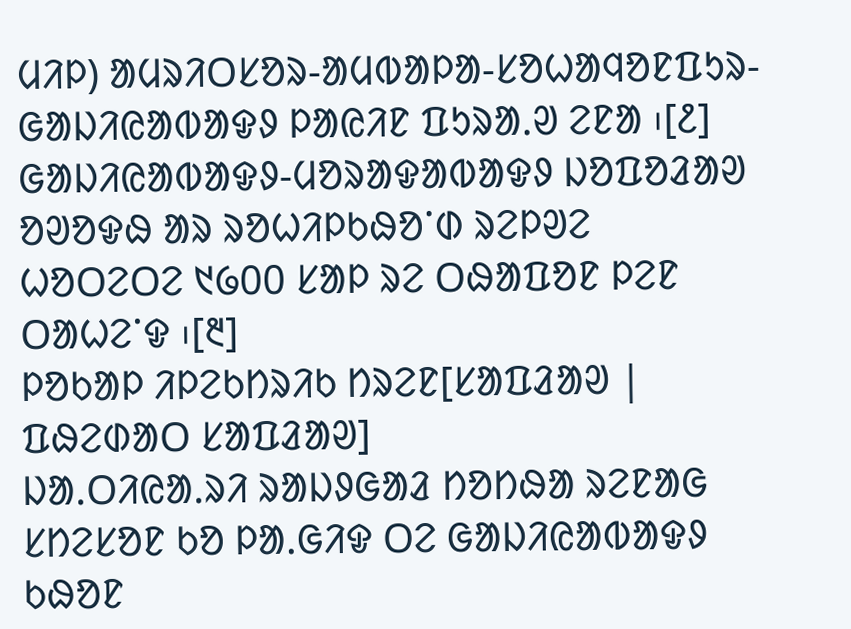ᱢᱤᱞ) ᱟᱢᱨᱤᱛᱥᱚᱨ-ᱟᱢᱵᱟᱞᱟ-ᱥᱚᱦᱟᱧᱚᱱᱯᱩᱨ-ᱜᱟᱡᱤᱭᱟᱵᱟᱫᱽ ᱞᱟᱭᱤᱱ ᱯᱩᱨᱟᱹᱣ ᱮᱱᱟ ᱾[᱒]
ᱜᱟᱡᱤᱭᱟᱵᱟᱫᱽ-ᱢᱚᱨᱟᱫᱟᱵᱟᱫᱽ ᱡᱚᱯᱚᱲᱟᱣ ᱚᱣᱚᱫᱷ ᱟᱨ ᱨᱚᱦᱤᱞᱠᱷᱚᱸᱰ ᱨᱮᱞᱣᱮ ᱦᱚᱛᱮᱛᱮ ᱑᱙᱐᱐ ᱥᱟᱞ ᱨᱮ ᱛᱷᱟᱯᱚᱱ ᱞᱮᱱ ᱛᱟᱦᱮᱸᱫ ᱾[᱓]
ᱞᱚᱠᱟᱞ ᱤᱞᱮᱠᱴᱨᱤᱠ ᱴᱨᱮᱱ[ᱥᱟᱯᱲᱟᱣ | ᱯᱷᱮᱰᱟᱛ ᱥᱟᱯᱲᱟᱣ]
ᱡᱟᱹᱛᱤᱭᱟᱹᱨᱤ ᱨᱟᱡᱽᱜᱟᱲ ᱴᱚᱴᱷᱟ ᱨᱮᱱᱟᱜ ᱥᱴᱮᱥᱚᱱ ᱠᱚ ᱞᱟᱹᱜᱤᱫ ᱛᱮ ᱜᱟᱡᱤᱭᱟᱵᱟᱫᱽ ᱠᱷᱚᱱ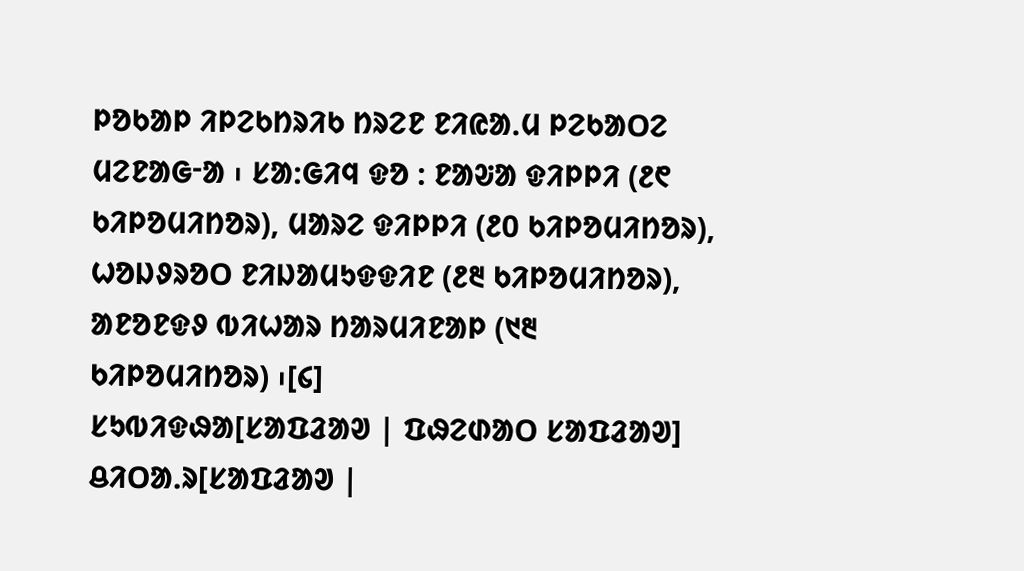ᱞᱚᱠᱟᱞ ᱤᱞᱮᱠᱴᱨᱤᱠ ᱴᱨᱮᱱ ᱱᱤᱭᱟᱹᱢ ᱞᱮᱠᱟᱛᱮ ᱢᱮᱱᱟᱜᱼᱟ ᱾ ᱥᱟᱺᱜᱤᱧ ᱫᱚ : ᱱᱟᱶᱟ ᱫᱤᱞᱞᱤ (᱒᱖ ᱠᱤᱞᱚᱢᱤᱴᱚᱨ), ᱢᱟᱨᱮ ᱫᱤᱞᱞᱤ (᱒᱐ ᱠᱤᱞᱚᱢᱤᱴᱚᱨ), ᱦᱚᱡᱽᱨᱚᱛ ᱱᱤᱡᱟᱢᱩᱫᱫᱤᱱ (᱒᱓ ᱠᱤᱞᱚᱢᱤᱴᱚᱨ), ᱟᱱᱚᱱᱫᱽ ᱵᱤᱦᱟᱨ ᱴᱟᱨᱢᱤᱱᱟᱞ (᱑᱓ ᱠᱤᱞᱚᱢᱤᱴᱚᱨ) ᱾[᱔]
ᱥᱩᱵᱤᱫᱷᱟ[ᱥᱟᱯᱲᱟᱣ | ᱯᱷᱮᱰᱟᱛ ᱥᱟᱯᱲᱟᱣ]
ᱪᱤᱛᱟᱹᱨ[ᱥᱟᱯᱲᱟᱣ |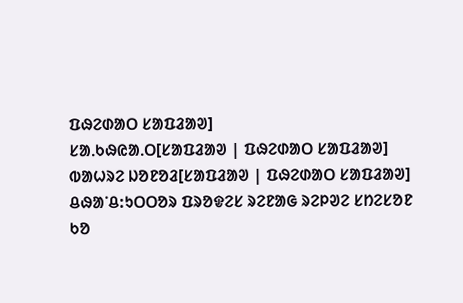ᱯᱷᱮᱰᱟᱛ ᱥᱟᱯᱲᱟᱣ]
ᱥᱟᱹᱠᱷᱭᱟᱹᱛ[ᱥᱟᱯᱲᱟᱣ | ᱯᱷᱮᱰᱟᱛ ᱥᱟᱯᱲᱟᱣ]
ᱵᱟᱦᱨᱮ ᱡᱚᱱᱚᱲ[ᱥᱟᱯᱲᱟᱣ | ᱯᱷᱮᱰᱟᱛ ᱥᱟᱯᱲᱟᱣ]
ᱪᱷᱟᱸᱪ:ᱩᱛᱛᱚᱨ ᱯᱨᱚᱫᱮᱥ ᱨᱮᱱᱟᱜ ᱨᱮᱞᱣᱮ ᱥᱴᱮᱥᱚᱱ ᱠᱚ